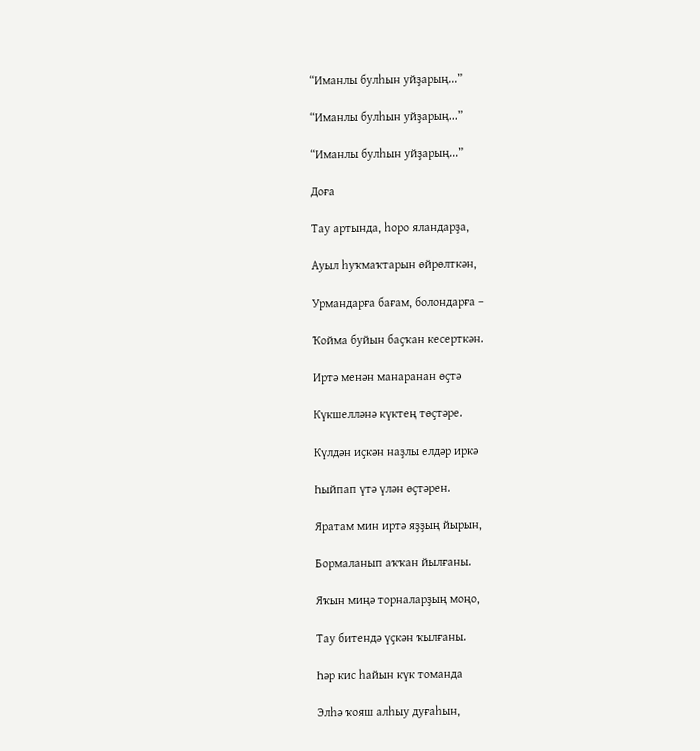“Иманлы булһын уйҙарың...”

“Иманлы булһын уйҙарың...”

“Иманлы булһын уйҙарың...”

Доға

Тау артында, һоро яландарҙа,

Ауыл һуҡмаҡтарын өйрөлткән,

Урмандарға бағам, болондарға –

Ҡойма буйын баҫҡан кесерткән.

Иртә менән манаранан өҫтә

Күкшелләнә күктең төҫтәре.

Күлдән иҫкән наҙлы елдәр иркә

Һыйпап үтә үлән өҫтәрен.

Яратам мин иртә яҙҙың йырын,

Бормаланып аҡҡан йылғаны.

Яҡын миңә торналарҙың моңо,

Тау битендә үҫкән ҡылғаны.

Һәр кис һайын күк томанда

Элһә ҡояш алһыу дуғаһын,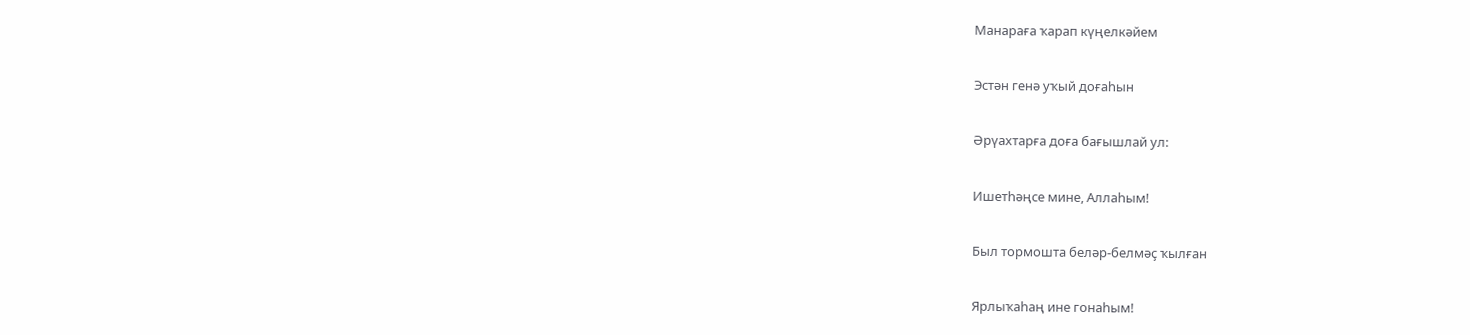Манараға ҡарап күңелкәйем

Эстән генә уҡый доғаһын

Әрүахтарға доға бағышлай ул:

Ишетһәңсе мине, Аллаһым!

Был тормошта беләр-белмәҫ ҡылған

Ярлыҡаһаң ине гонаһым!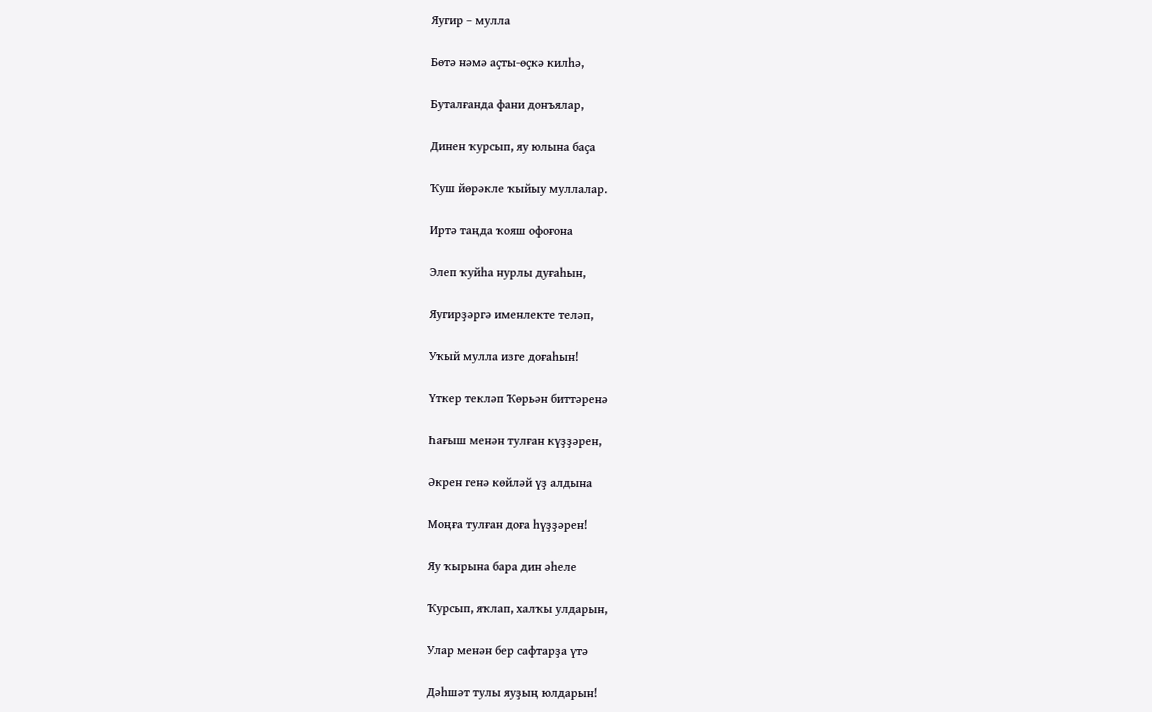Яугир – мулла

Бөтә нәмә аҫты-өҫкә килһә,

Буталғанда фани донъялар,

Динен ҡурсып, яу юлына баҫа

Ҡуш йөрәкле ҡыйыу муллалар.

Иртә таңда ҡояш офоғона

Элеп ҡуйһа нурлы дуғаһын,

Яугирҙәргә именлекте теләп,

Уҡый мулла изге доғаһын!

Үткер текләп Ҡөрьән биттәренә

Һағыш менән тулған күҙҙәрен,

Әкрен генә көйләй үҙ алдына

Моңға тулған доға һүҙҙәрен!

Яу ҡырына бара дин әһеле

Ҡурсып, яҡлап, халҡы улдарын,

Улар менән бер сафтарҙа үтә

Дәһшәт тулы яуҙың юлдарын!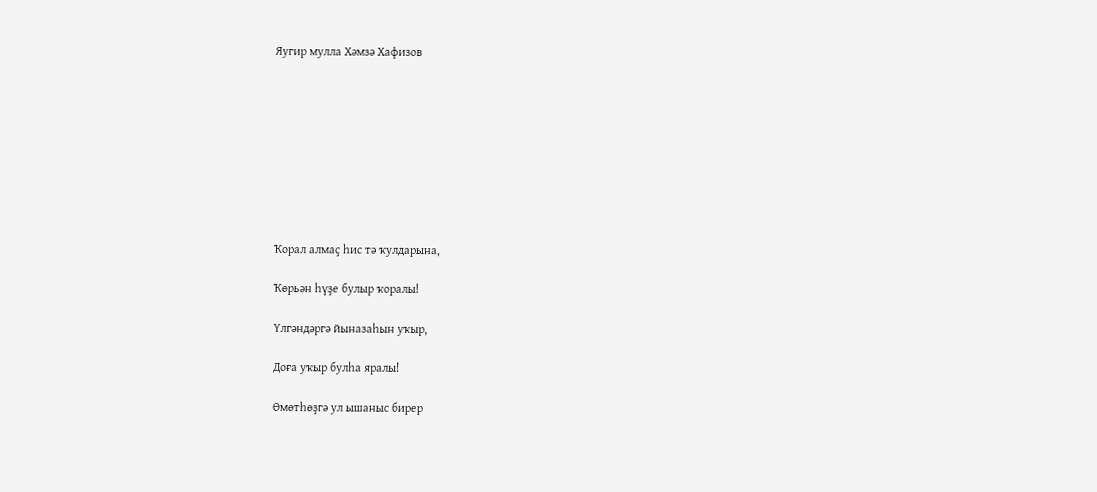Яугир мулла Хәмзә Хафизов









Ҡорал алмаҫ һис тә ҡулдарына,

Ҡөрьән һүҙе булыр ҡоралы!

Үлгәндәргә йыназаһын уҡыр,

Доға уҡыр булһа яралы!

Өмөтһөҙгә ул ышаныс бирер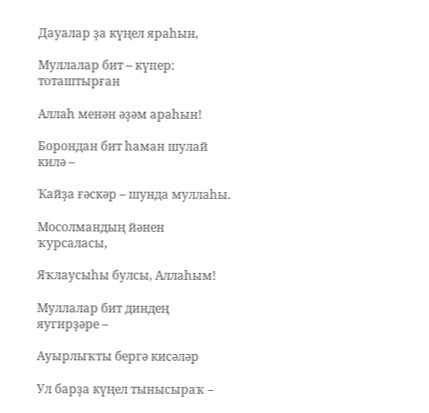Дауалар ҙа күңел яраһын,

Муллалар бит – күпер: тоташтырған

Аллаһ менән әҙәм араһын!

Борондан бит һаман шулай килә –

Ҡайҙа ғәскәр – шунда муллаһы.

Мосолмандың йәнен ҡурсаласы,

Яҡлаусыһы булсы, Аллаһым!

Муллалар бит диндең яугирҙәре –

Ауырлыҡты бергә кисәләр

Ул барҙа күңел тынысыраҡ –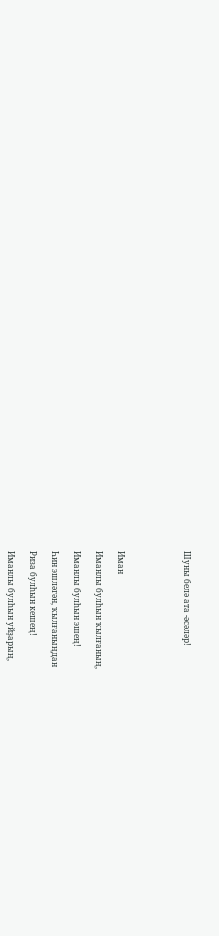Шуны белә ата -әсәләр!





Иман

Иманлы булһын ҡылғаның,

Иманлы булһын эшең!

Һин эшләгән, ҡылғаныңдан

Риза булһын кешең!

Иманлы булһын уйҙарың,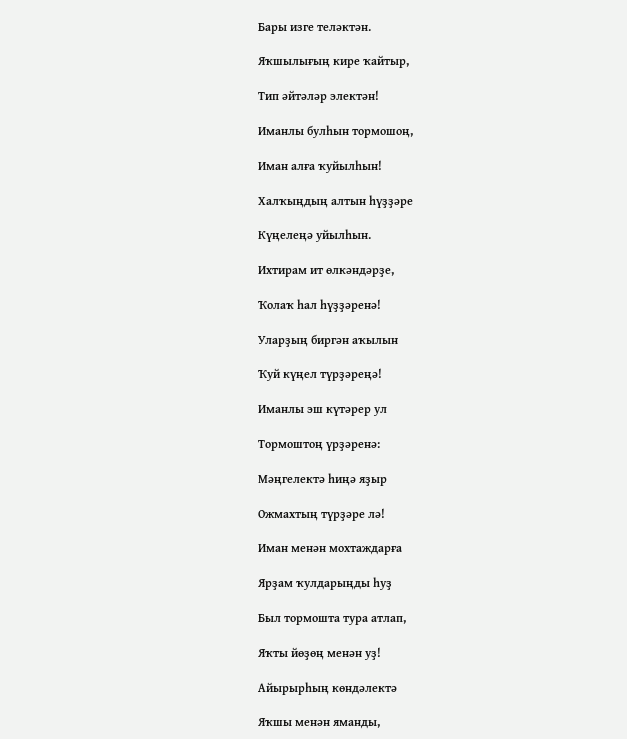Бары изге теләктән.

Яҡшылығың кире ҡайтыр,

Тип әйтәләр электән!

Иманлы булһын тормошоң,

Иман алға ҡуйылһын!

Халҡыңдың алтын һүҙҙәре

Күңелеңә уйылһын.

Ихтирам ит өлкәндәрҙе,

Ҡолаҡ һал һүҙҙәренә!

Уларҙың биргән аҡылын

Ҡуй күңел түрҙәреңә!

Иманлы эш күтәрер ул

Тормоштоң үрҙәренә:

Мәңгелектә һиңә яҙыр

Ожмахтың түрҙәре лә!

Иман менән мохтаждарға

Ярҙам ҡулдарыңды һуҙ

Был тормошта тура атлап,

Яҡты йөҙөң менән уҙ!

Айырырһың көндәлектә

Яҡшы менән яманды,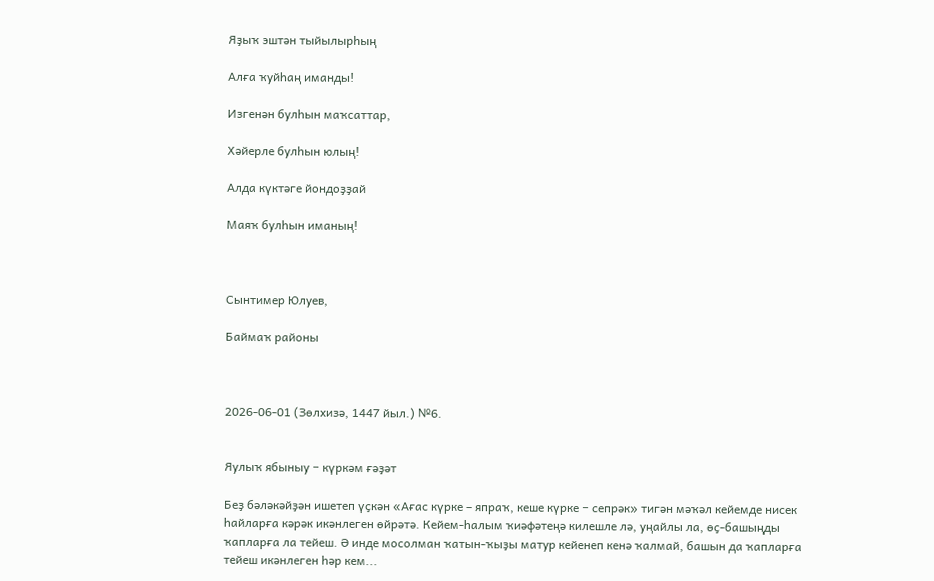Яҙыҡ эштән тыйылырһың

Алға ҡуйһаң иманды!

Изгенән булһын маҡсаттар,

Хәйерле булһын юлың!

Алда күктәге йондоҙҙай

Маяҡ булһын иманың!



Сынтимер Юлуев,

Баймаҡ районы



2026-06-01 (Зөлхизә, 1447 йыл.) №6.


Яулыҡ ябыныу − күркәм ғәҙәт

Беҙ бәләкәйҙән ишетеп үҫкән «Ағас күрке – япраҡ, кеше күрке − сепрәк» тигән мәҡәл кейемде нисек һайларға кәрәк икәнлеген өйрәтә. Кейем-һалым ҡиәфәтеңә килешле лә, уңайлы ла, өҫ-башыңды ҡапларға ла тейеш. Ә инде мосолман ҡатын-ҡыҙы матур кейенеп кенә ҡалмай, башын да ҡапларға тейеш икәнлеген һәр кем...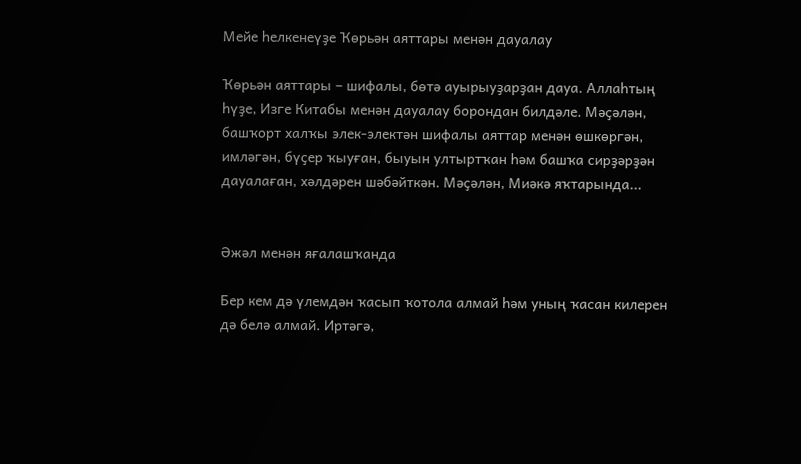Мейе һелкенеүҙе Ҡөрьән аяттары менән дауалау

Ҡөрьән аяттары – шифалы, бөтә ауырыуҙарҙан дауа. Аллаһтың һүҙе, Изге Китабы менән дауалау борондан билдәле. Мәҫәлән, башҡорт халҡы элек-электән шифалы аяттар менән өшкөргән, имләгән, бүҫер ҡыуған, быуын ултыртҡан һәм башҡа сирҙәрҙән дауалаған, хәлдәрен шәбәйткән. Мәҫәлән, Миәкә яҡтарында...


Әжәл менән яғалашҡанда

Бер кем дә үлемдән ҡасып ҡотола алмай һәм уның ҡасан килерен дә белә алмай. Иртәгә,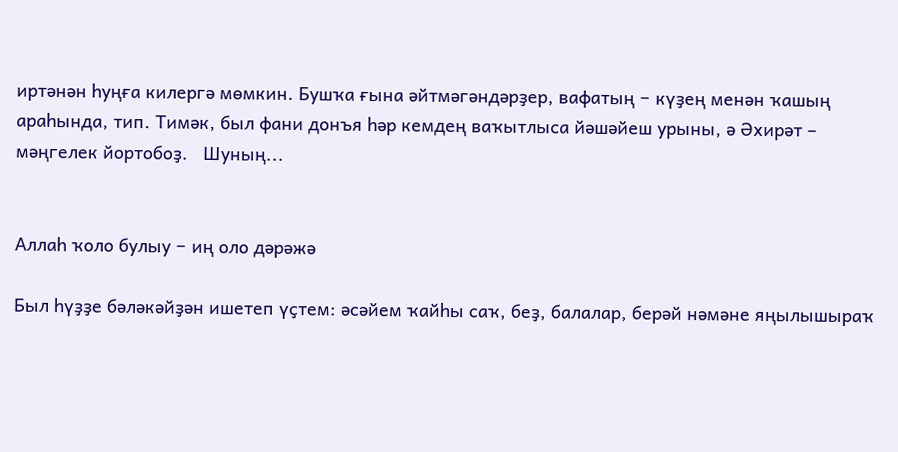иртәнән һуңға килергә мөмкин. Бушҡа ғына әйтмәгәндәрҙер, вафатың − күҙең менән ҡашың араһында, тип. Тимәк, был фани донъя һәр кемдең ваҡытлыса йәшәйеш урыны, ә Әхирәт – мәңгелек йортобоҙ.   Шуның...


Аллаһ ҡоло булыу − иң оло дәрәжә

Был һүҙҙе бәләкәйҙән ишетеп үҫтем: әсәйем ҡайһы саҡ, беҙ, балалар, берәй нәмәне яңылышыраҡ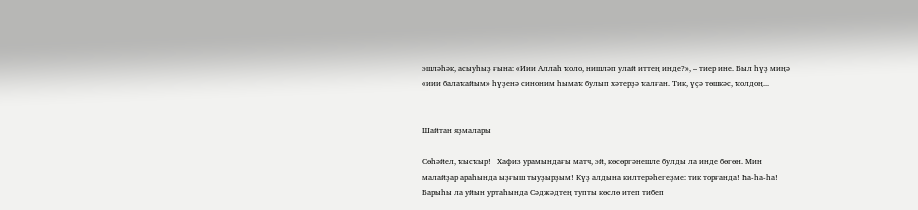эшләһәк, асыуһыҙ ғына: «Иии Аллаһ ҡоло, нишләп улай иттең инде?», – тиер ине. Был һүҙ миңә «иии балаҡайым» һүҙенә синоним һымаҡ булып хәтерҙә ҡалған. Тик, үҫә төшкәс, ҡолдоң...


Шайтан яҙмалары

Сөһәйел, ҡысҡыр!   Хафиз урамындағы матч, эй, көсөргәнешле булды ла инде бөгөн. Мин малайҙар араһында ыҙғыш тыуҙырҙым! Күҙ алдына килтерәһегеҙме: тик торғанда! Һа-һа-һа! Барыһы ла уйын уртаһында Сәджәдтең тупты көслө итеп тибеп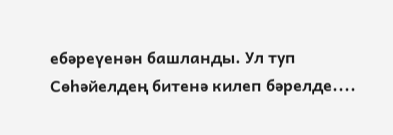ебәреүенән башланды. Ул туп Сөһәйелдең битенә килеп бәрелде....